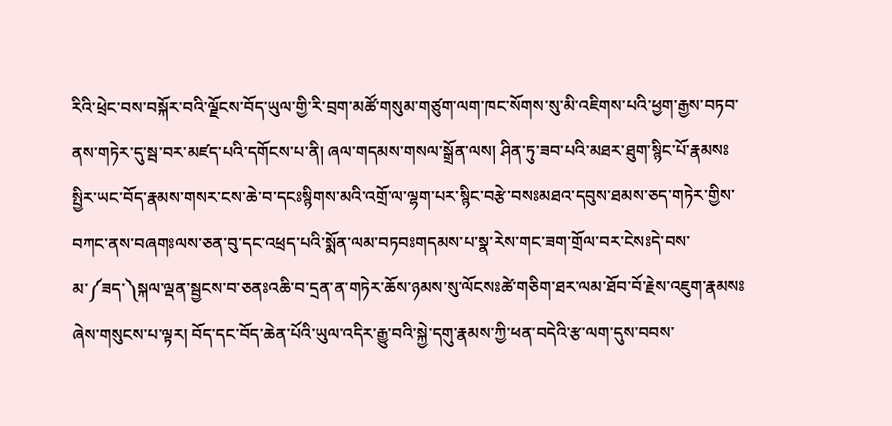རིའི་ཕྲེང་བས་བསྐོར་བའི་ལྗོངས་བོད་ཡུལ་གྱི་རི་བྲག་མཚོ་གསུམ་གཙུག་ལག་ཁང་སོགས་སུ་མི་འཇིགས་པའི་ཕྱག་རྒྱས་བཏབ་ནས་གཏེར་དུ་སྦ་བར་མཛད་པའི་དགོངས་པ་ནི། ཞལ་གདམས་གསལ་སྒྲོན་ལས། ཤིན་ཏུ་ཟབ་པའི་མཐར་ཐུག་སྙིང་པོ་རྣམསཿསྤྱིར་ཡང་བོད་རྣམས་གསར་ངས་ཆེ་བ་དངཿསྙིགས་མའི་འགྲོ་ལ་ལྷག་པར་སྙིང་བརྩེ་བསཿམཐའ་དབུས་ཐམས་ཅད་གཏེར་གྱིས་བཀང་ནས་བཞགཿལས་ཅན་བུ་དང་འཕྲད་པའི་སྨོན་ལམ་བཏབཿགདམས་པ་སྣ་རེས་གང་ཟག་གྲོལ་བར་ངེསཿདེ་བས་མ་༼ཟད་༽སྐལ་ལྡན་སྦྱངས་བ་ཅནཿའཆི་བ་དྲན་ན་གཏེར་ཆོས་ཉམས་སུ་ལོངསཿཚེ་གཅིག་ཐར་ལམ་ཐོབ་བོ་རྗེས་འཇུག་རྣམསཿཞེས་གསུངས་པ་ལྟར། བོད་དང་བོད་ཆེན་པོའི་ཡུལ་འདིར་རྒྱུ་བའི་སྐྱེ་དགུ་རྣམས་ཀྱི་ཕན་བདེའི་རྩ་ལག་དུས་བབས་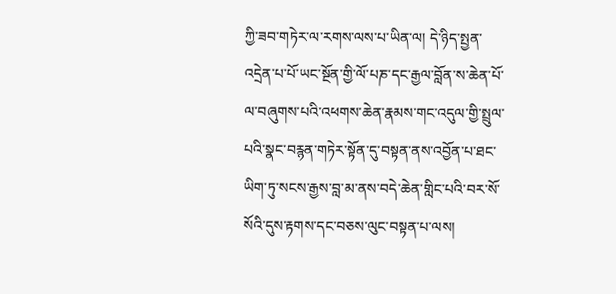ཀྱི་ཟབ་གཏེར་ལ་རགས་ལས་པ་ཡིན་ལ། དེ་ཉིད་སྤྱན་འདྲེན་པ་པོ་ཡང་སྔོན་གྱི་ལོ་པཎ་དང་རྒྱལ་བློན་ས་ཆེན་པོ་ལ་བཞུགས་པའི་འཕགས་ཆེན་རྣམས་གང་འདུལ་གྱི་སྤྲུལ་པའི་སྣང་བརྙན་གཏེར་སྟོན་དུ་བསྟན་ནས་འབྱོན་པ་ཐང་ཡིག་ཏུ་སངས་རྒྱས་བླ་མ་ནས་བདེ་ཆེན་གླིང་པའི་བར་སོ་སོའི་དུས་རྟགས་དང་བཅས་ལུང་བསྟན་པ་ལས།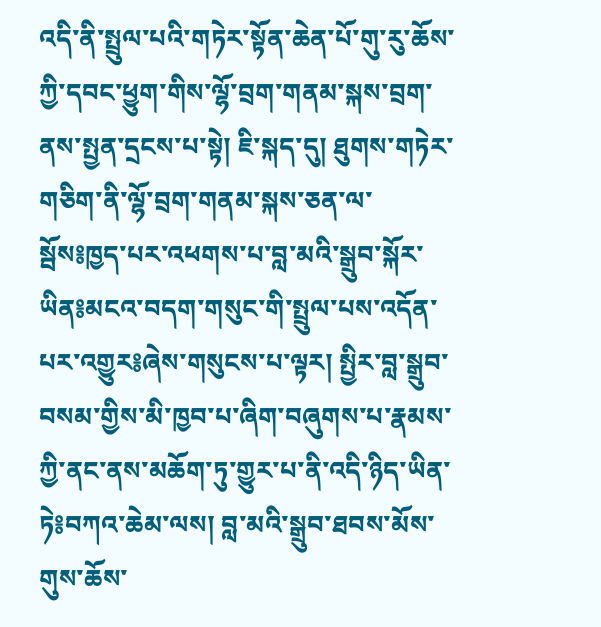འདི་ནི་སྤྲུལ་པའི་གཏེར་སྟོན་ཆེན་པོ་གུ་རུ་ཆོས་ཀྱི་དབང་ཕྱུག་གིས་ལྷོ་བྲག་གནམ་སྐས་བྲག་ནས་སྤྱན་དྲངས་པ་སྟེ། ཇི་སྐད་དུ། ཐུགས་གཏེར་གཅིག་ནི་ལྷོ་བྲག་གནམ་སྐས་ཅན་ལ་སྦོས༔ཁྱད་པར་འཕགས་པ་བླ་མའི་སྒྲུབ་སྐོར་ཡིན༔མངའ་བདག་གསུང་གི་སྤྲུལ་པས་འདོན་པར་འགྱུར༔ཞེས་གསུངས་པ་ལྟར། སྤྱིར་བླ་སྒྲུབ་བསམ་གྱིས་མི་ཁྱབ་པ་ཞིག་བཞུགས་པ་རྣམས་ཀྱི་ནང་ནས་མཆོག་ཏུ་གྱུར་པ་ནི་འདི་ཉིད་ཡིན་ཏེ༔བཀའ་ཆེམ་ལས། བླ་མའི་སྒྲུབ་ཐབས་མོས་གུས་ཆོས་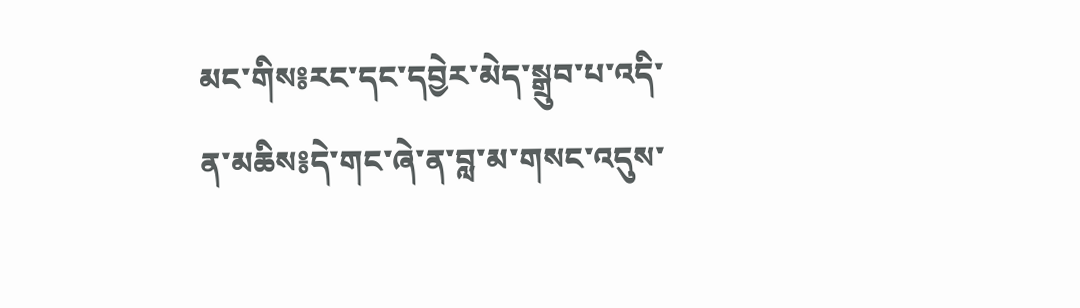མང་གིས༔རང་དང་དབྱེར་མེད་སྒྲུབ་པ་འདི་ན་མཆིས༔དེ་གང་ཞེ་ན་བླ་མ་གསང་འདུས་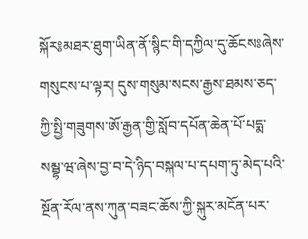སྐོར༔མཐར་ཐུག་ཡིན་ནོ་སྙིང་གི་དཀྱིལ་དུ་ཆོངསཿཞེས་གསུངས་པ་ལྟར། དུས་གསུམ་སངས་རྒྱས་ཐམས་ཅད་ཀྱི་སྤྱི་གཟུགས་ཨོ་རྒྱན་གྱི་སློབ་དཔོན་ཆེན་པོ་པདྨ་སམྦྷ་ཝ་ཞེས་བྱ་བ་དེ་ཉིད་བསྐལ་པ་དཔག་ཏུ་མེད་པའི་སྔོན་རོལ་ནས་ཀུན་བཟང་ཆོས་ཀྱི་སྐུར་མངོན་པར་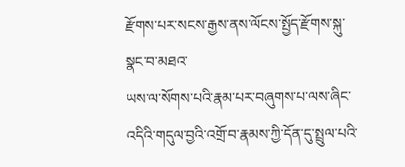རྫོགས་པར་སངས་རྒྱས་ནས་ལོངས་སྤྱོད་རྫོགས་སྐུ་སྣང་བ་མཐའ་
ཡས་ལ་སོགས་པའི་རྣམ་པར་བཞུགས་པ་ལས་ཞིང་འདིའི་གདུལ་བྱའི་འགྲོ་བ་རྣམས་ཀྱི་དོན་དུ་སྤྲུལ་པའི་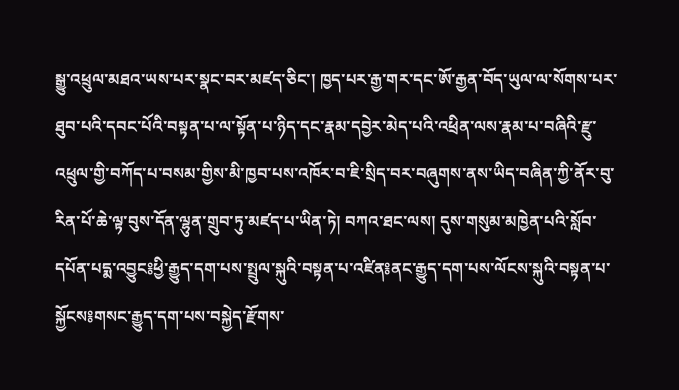སྒྱུ་འཕྲུལ་མཐའ་ཡས་པར་སྣང་བར་མཛད་ཅིང་། ཁྱད་པར་རྒྱ་གར་དང་ཨོ་རྒྱན་བོད་ཡུལ་ལ་སོགས་པར་ཐུབ་པའི་དབང་པོའི་བསྟན་པ་ལ་སྟོན་པ་ཉིད་དང་རྣམ་དབྱེར་མེད་པའི་འཕྲིན་ལས་རྣམ་པ་བཞིའི་རྫུ་འཕྲུལ་གྱི་བཀོད་པ་བསམ་གྱིས་མི་ཁྱབ་པས་འཁོར་བ་ཇི་སྲིད་བར་བཞུགས་ནས་ཡིད་བཞིན་ཀྱི་ནོར་བུ་རིན་པོ་ཆེ་ལྟ་བུས་དོན་ལྷུན་གྲུབ་ཏུ་མཛད་པ་ཡིན་ཏེ། བཀའ་ཐང་ལས། དུས་གསུམ་མཁྱེན་པའི་སློབ་དཔོན་པདྨ་འབྱུང༔ཕྱི་རྒྱུད་དག་པས་སྤྲུལ་སྐུའི་བསྟན་པ་འཛིན༔ནང་རྒྱུད་དག་པས་ལོངས་སྐུའི་བསྟན་པ་སྐྱོངས༔གསང་རྒྱུད་དག་པས་བསྐྱེད་རྫོགས་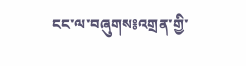ངང་ལ་བཞུགས༔འགྲན་གྱི་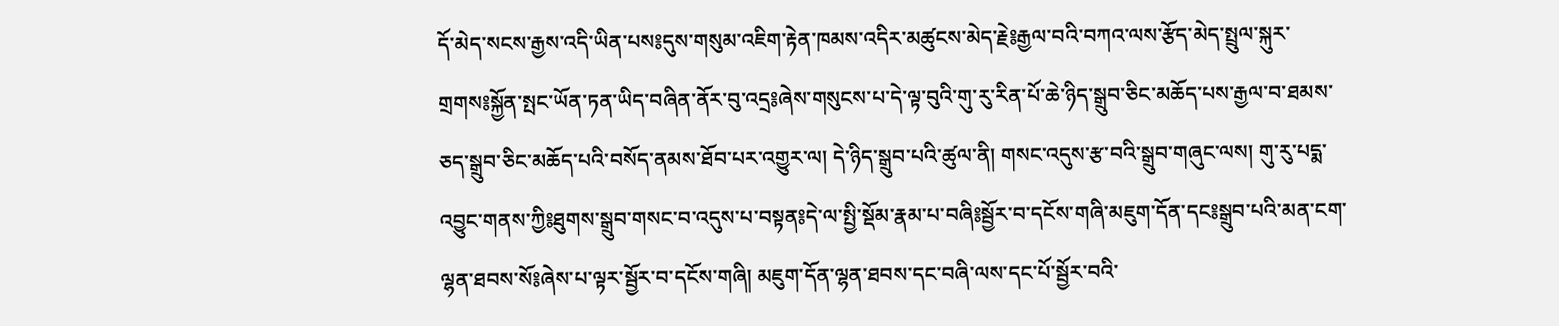དོ་མེད་སངས་རྒྱས་འདི་ཡིན་པས༔དུས་གསུམ་འཇིག་རྟེན་ཁམས་འདིར་མཚུངས་མེད་རྗེ༔རྒྱལ་བའི་བཀའ་ལས་རྩོད་མེད་སྤྲུལ་སྐུར་གྲགས༔སྐྱོན་སྤང་ཡོན་ཏན་ཡིད་བཞིན་ནོར་བུ་འདྲ༔ཞེས་གསུངས་པ་དེ་ལྟ་བུའི་གུ་རུ་རིན་པོ་ཆེ་ཉིད་སྒྲུབ་ཅིང་མཆོད་པས་རྒྱལ་བ་ཐམས་ཅད་སྒྲུབ་ཅིང་མཆོད་པའི་བསོད་ནམས་ཐོབ་པར་འགྱུར་ལ། དེ་ཉིད་སྒྲུབ་པའི་ཚུལ་ནི། གསང་འདུས་རྩ་བའི་སྒྲུབ་གཞུང་ལས། གུ་རུ་པདྨ་འབྱུང་གནས་ཀྱི༔ཐུགས་སྒྲུབ་གསང་བ་འདུས་པ་བསྟན༔དེ་ལ་སྤྱི་སྡོམ་རྣམ་པ་བཞི༔སྦྱོར་བ་དངོས་གཞི་མཇུག་དོན་དང༔སྒྲུབ་པའི་མན་ངག་ལྷན་ཐབས་སོ༔ཞེས་པ་ལྟར་སྦྱོར་བ་དངོས་གཞི། མཇུག་དོན་ལྷན་ཐབས་དང་བཞི་ལས་དང་པོ་སྦྱོར་བའི་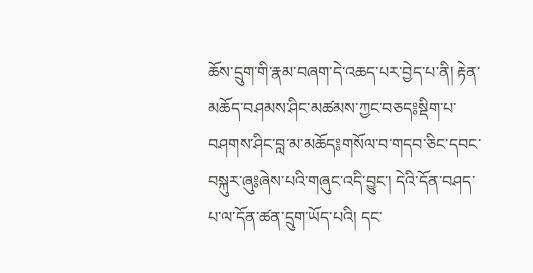ཆོས་དྲུག་གི་རྣམ་བཞག་དེ་འཆད་པར་བྱེད་པ་ནི། རྟེན་མཆོད་བཤམས་ཤིང་མཚམས་ཀྱང་བཅད༔སྡིག་པ་བཤགས་ཤིང་བླ་མ་མཆོད༔གསོལ་བ་གདབ་ཅིང་དབང་བསྐུར་ཞུ༔ཞེས་པའི་གཞུང་འདི་བྱུང་། དེའི་དོན་བཤད་པ་ལ་དོན་ཚན་དྲུག་ཡོད་པའི། དང་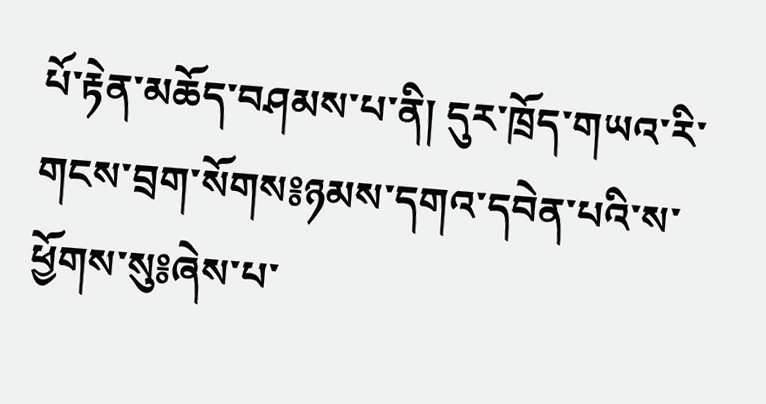པོ་རྟེན་མཆོད་བཤམས་པ་ནི། དུར་ཁྲོད་གཡའ་རི་གངས་བྲག་སོགས༔ཉམས་དགའ་དབེན་པའི་ས་ཕྱོགས་སུ༔ཞེས་པ་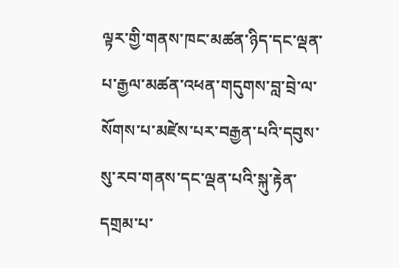ལྟར་གྱི་གནས་ཁང་མཚན་ཉིད་དང་ལྡན་པ་རྒྱལ་མཚན་འཕན་གདུགས་བླ་བྲེ་ལ་སོགས་པ་མཛེས་པར་བརྒྱན་པའི་དབུས་སུ་རབ་གནས་དང་ལྡན་པའི་སྐུ་རྟེན་དགྲམ་པ་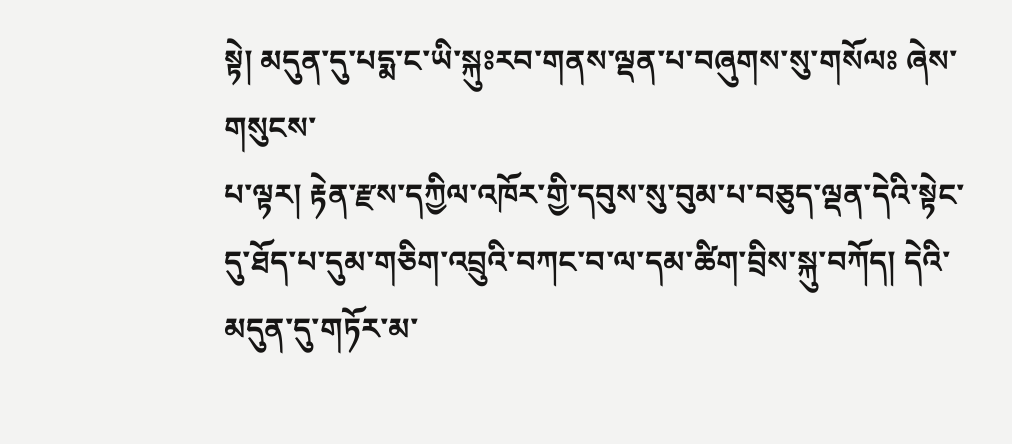སྟེ། མདུན་དུ་པདྨ་ང་ཡི་སྐུཿརབ་གནས་ལྡན་པ་བཞུགས་སུ་གསོལཿ ཞེས་གསུངས་
པ་ལྟར། རྟེན་རྫས་དཀྱིལ་འཁོར་གྱི་དབུས་སུ་བུམ་པ་བཅུད་ལྡན་དེའི་སྟེང་དུ་ཐོད་པ་དུམ་གཅིག་འབྲུའི་བཀང་བ་ལ་དམ་ཚིག་བྲིས་སྐུ་བཀོད། དེའི་མདུན་དུ་གཏོར་མ་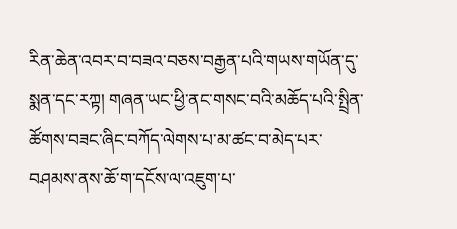རིན་ཆེན་འབར་བ་བཟའ་བཅས་བརྒྱན་པའི་གཡས་གཡོན་དུ་སྨན་དང་རཀྟ། གཞན་ཡང་ཕྱི་ནང་གསང་བའི་མཆོད་པའི་སྤྲིན་ཚོགས་བཟང་ཞིང་བཀོད་ལེགས་པ་མ་ཚང་བ་མེད་པར་བཤམས་ནས་ཆོ་ག་དངོས་ལ་འཇུག་པ་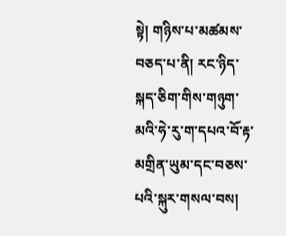སྟེ། གཉིས་པ་མཚམས་བཅད་པ་ནི། རང་ཉིད་སྐད་ཅིག་གིས་གཉུག་མའི་ཧེ་རུ་ག་དཔའ་བོ་རྟ་མགྲིན་ཡུམ་དང་བཅས་པའི་སྐུར་གསལ་བས།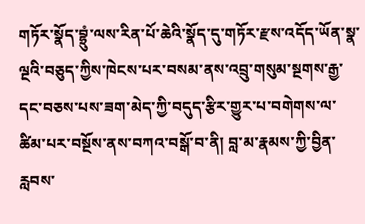གཏོར་སྣོད་བྷྲུཾ་ལས་རིན་པོ་ཆེའི་སྣོད་དུ་གཏོར་རྫས་འདོད་ཡོན་སྣ་ལྔའི་བཅུད་ཀྱིས་ཁེངས་པར་བསམ་ནས་འབྲུ་གསུམ་སྔགས་རྒྱ་དང་བཅས་པས་ཟག་མེད་ཀྱི་བདུད་རྩིར་གྱུར་པ་བགེགས་ལ་ཚིམ་པར་བསྔོས་ནས་བཀའ་བསྒོ་བ་ནི། བླ་མ་རྣམས་ཀྱི་བྱིན་རླབས་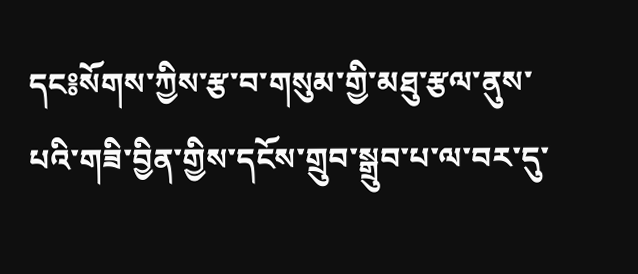དང༔སོགས་ཀྱིས་རྩ་བ་གསུམ་གྱི་མཐུ་རྩལ་ནུས་པའི་གཟི་བྱིན་གྱིས་དངོས་གྲུབ་སྒྲུབ་པ་ལ་བར་དུ་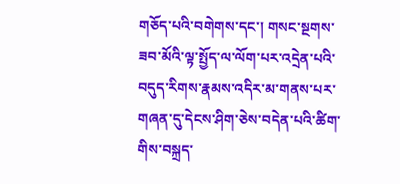གཅོད་པའི་བགེགས་དང་། གསང་སྔགས་ཟབ་མོའི་ལྟ་སྤྱོད་ལ་ལོག་པར་འདྲེན་པའི་བདུད་རིགས་རྣམས་འདིར་མ་གནས་པར་གཞན་དུ་དེངས་ཤིག་ཅེས་བདེན་པའི་ཚིག་གིས་བསྐྲད་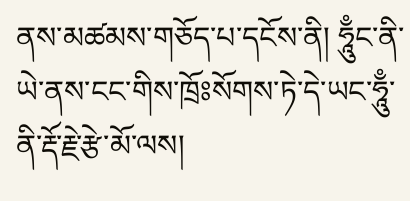ནས་མཚམས་གཅོད་པ་དངོས་ནི། ཧཱུྃང་ནི་ཡེ་ནས་ངང་གིས་ཁྲོཿསོགས་ཏེ་དེ་ཡང་ཧཱུྃ་ནི་རྡོ་རྗེ་རྩེ་མོ་ལས།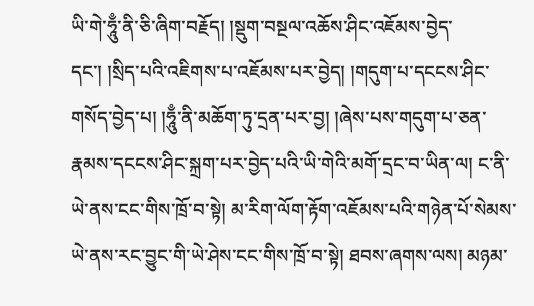ཡི་གེ་ཧཱུྃ་ནི་ཅི་ཞིག་བརྗོད། །སྡུག་བསྔལ་འཆོས་ཤིང་འཇོམས་བྱེད་དང་། །སྲིད་པའི་འཇིགས་པ་འཇོམས་པར་བྱེད། །གདུག་པ་དངངས་ཤིང་གསོད་བྱེད་པ། །ཧཱུྃ་ནི་མཆོག་ཏུ་དྲན་པར་བྱ། །ཞེས་པས་གདུག་པ་ཅན་རྣམས་དངངས་ཤིང་སྐྲག་པར་བྱེད་པའི་ཡི་གེའི་མགོ་དྲང་བ་ཡིན་ལ། ང་ནི་ཡེ་ནས་ངང་གིས་ཁྲོ་བ་སྟེ། མ་རིག་ལོག་རྟོག་འཇོམས་པའི་གཉེན་པོ་སེམས་ཡེ་ནས་རང་བྱུང་གི་ཡེ་ཤེས་ངང་གིས་ཁྲོ་བ་སྟེ། ཐབས་ཞགས་ལས། མཉམ་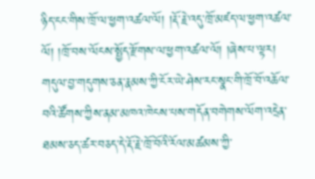ཉིད་ངང་གིས་ཁྲོ་ལ་ཕྱག་འཚལ་ལོ། །རྡོ་རྗེ་འདུ་ཁྲོ་མཛད་ལ་ཕྱག་འཚལ་ལོ། །ཁྲོ་བས་ལོངས་སྤྱོད་རྫོགས་ལ་ཕྱག་འཚལ་ལོ། །ཞེས་པ་ལྟར། གདུལ་བྱ་གདུགས་ཅན་རྣམས་ཀྱི་ངོར་ཡེ་ཤེས་རང་སྣང་གི་ཁྲོ་བོ་འཆོལ་བའི་ཚོགས་ཀྱིས་ནམ་མཁའ་ཁེངས་པས་གདོན་བགེགས་ལོག་འདྲེན་ཐམས་ཅད་ཚར་བཅད་དེ་རྡོ་རྗེ་ཁྲོ་བོའི་རོལ་མཚམས་ཀྱི་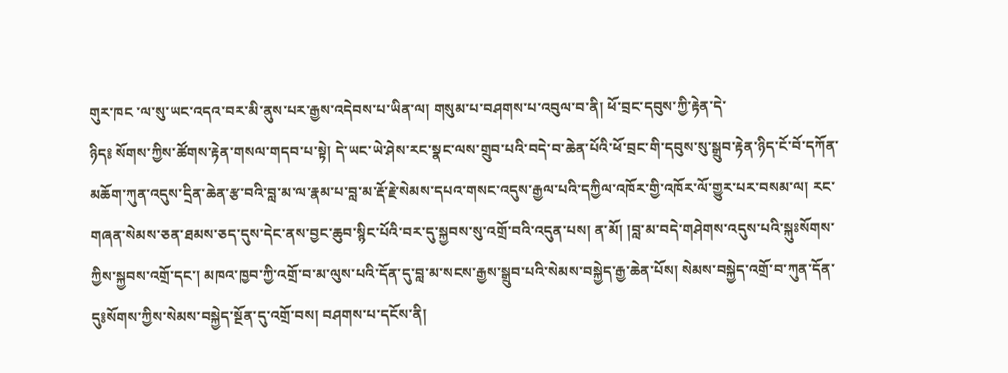གུར་ཁང ་ལ་སུ་ཡང་འདའ་བར་མི་ནུས་པར་རྒྱས་འདེབས་པ་ཡིན་ལ། གསུམ་པ་བཤགས་པ་འབུལ་བ་ནི། ཕོ་བྲང་དབུས་ཀྱི་རྟེན་དེ་
ཉིད༔ སོགས་ཀྱིས་ཚོགས་རྟེན་གསལ་གདབ་པ་སྟེ། དེ་ཡང་ཡེ་ཤེས་རང་སྣང་ལས་གྲུབ་པའི་བདེ་བ་ཆེན་པོའི་ཕོ་བྲང་གི་དབུས་སུ་སྒྲུབ་རྟེན་ཉིད་ངོ་བོ་དཀོན་མཆོག་ཀུན་འདུས་དྲིན་ཆེན་རྩ་བའི་བླ་མ་ལ་རྣམ་པ་བླ་མ་རྡོ་རྗེ་སེམས་དཔའ་གསང་འདུས་རྒྱལ་པའི་དཀྱིལ་འཁོར་གྱི་འཁོར་ལོ་གྱུར་པར་བསམ་ལ། རང་གཞན་སེམས་ཅན་ཐམས་ཅད་དུས་དེང་ནས་བྱང་ཆུབ་སྙིང་པོའི་བར་དུ་སྐྱབས་སུ་འགྲོ་བའི་འདུན་པས། ན་མོ། །བླ་མ་བདེ་གཤེགས་འདུས་པའི་སྐུཿསོགས་ཀྱིས་སྐྱབས་འགྲོ་དང་། མཁའ་ཁྱབ་ཀྱི་འགྲོ་བ་མ་ལུས་པའི་དོན་དུ་བླ་མ་སངས་རྒྱས་སྒྲུབ་པའི་སེམས་བསྐྱེད་རྒྱ་ཆེན་པོས། སེམས་བསྐྱེད་འགྲོ་བ་ཀུན་དོན་དུ༔སོགས་ཀྱིས་སེམས་བསྐྱེད་སྔོན་དུ་འགྲོ་བས། བཤགས་པ་དངོས་ནི།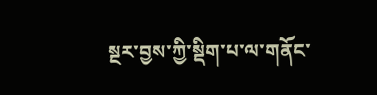སྔར་བྱས་ཀྱི་སྡིག་པ་ལ་གནོང་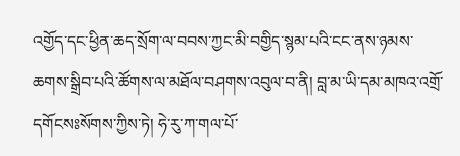འགྱོད་དང་ཕྱིན་ཆད་སྲོག་ལ་བབས་ཀྱང་མི་བགྱིད་སྙམ་པའི་ངང་ནས་ཉམས་ཆགས་སྒྲིབ་པའི་ཚོགས་ལ་མཐོལ་བཤགས་འབུལ་བ་ནི། བླ་མ་ཡི་དམ་མཁའ་འགྲོ་དགོངསཿསོགས་ཀྱིས་ཏེ། ཧེ་རུ་ཀ་གལ་པོ་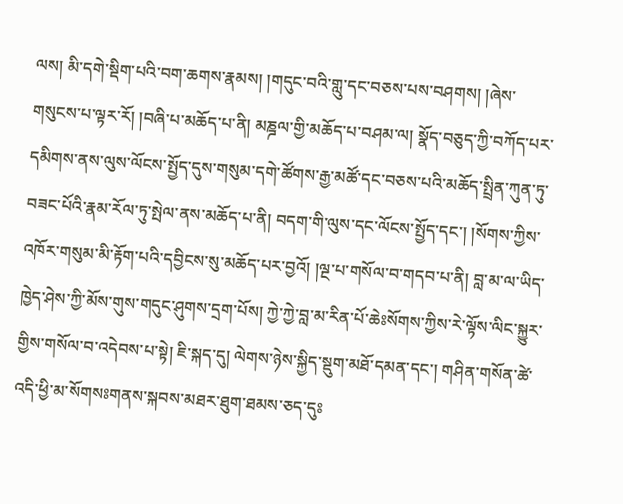ལས། མི་དགེ་སྡིག་པའི་བག་ཆགས་རྣམས། །གདུང་བའི་གླུ་དང་བཅས་པས་བཤགས། །ཞེས་གསུངས་པ་ལྟར་རོ། །བཞི་པ་མཆོད་པ་ནི། མཎྜལ་གྱི་མཆོད་པ་བཤམ་ལ། སྣོད་བཅུད་ཀྱི་བཀོད་པར་དམིགས་ནས་ལུས་ལོངས་སྤྱོད་དུས་གསུམ་དགེ་ཚོགས་རྒྱ་མཚོ་དང་བཅས་པའི་མཆོད་སྤྲིན་ཀུན་ཏུ་བཟང་པོའི་རྣམ་རོལ་ཏུ་སྤེལ་ནས་མཆོད་པ་ནི། བདག་གི་ལུས་དང་ལོངས་སྤྱོད་དང་། །སོགས་ཀྱིས་འཁོར་གསུམ་མི་རྟོག་པའི་དབྱིངས་སུ་མཆོད་པར་བྱའོ། །ལྔ་པ་གསོལ་བ་གདབ་པ་ནི། བླ་མ་ལ་ཡིད་ཁྱེད་ཤེས་ཀྱི་མོས་གུས་གདུང་ཤུགས་དྲག་པོས། ཀྱེ་ཀྱེ་བླ་མ་རིན་པོ་ཆེཿསོགས་ཀྱིས་རེ་ལྟོས་ལིང་སྐྱུར་གྱིས་གསོལ་བ་འདེབས་པ་སྟེ། ཇི་སྐད་དུ། ལེགས་ཉེས་སྐྱིད་སྡུག་མཐོ་དམན་དང་། གཤིན་གསོན་ཚེ་འདི་ཕྱི་མ་སོགསཿགནས་སྐབས་མཐར་ཐུག་ཐམས་ཅད་དུཿ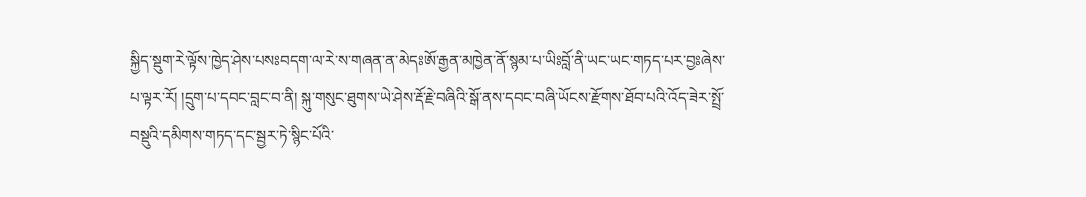སྐྱིད་སྡུག་རེ་ལྟོས་ཁྱེད་ཤེས་པསཿབདག་ལ་རེ་ས་གཞན་ན་མེདཿཨོ་རྒྱན་མཁྱེན་ནོ་སྙམ་པ་ཡིཿབློ་ནི་ཡང་ཡང་གཏད་པར་བྱཿཞེས་པ་ལྟར་རོ། །དྲུག་པ་དབང་བླང་བ་ནི། སྐུ་གསུང་ཐུགས་ཡེ་ཤེས་རྡོ་རྗེ་བཞིའི་སྒོ་ནས་དབང་བཞི་ཡོངས་རྫོགས་ཐོབ་པའི་འོད་ཟེར་སྤྲོ་བསྡུའི་དམིགས་གཏད་དང་སྦྱར་ཏེ་སྙིང་པོའི་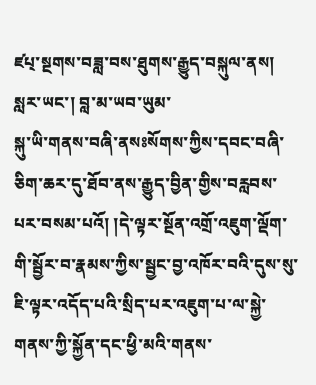ཛཔ྄་སྔགས་བཟླ་བས་ཐུགས་རྒྱུད་བསྐུལ་ནས། སླར་ཡང་། བླ་མ་ཡབ་ཡུམ་
སྐུ་ཡི་གནས་བཞི་ནསཿསོགས་ཀྱིས་དབང་བཞི་ཅིག་ཆར་དུ་ཐོབ་ནས་རྒྱུད་བྱིན་གྱིས་བརླབས་པར་བསམ་པའོ། །དེ་ལྟར་སྔོན་འགྲོ་འཇུག་ལྡོག་གི་སྦྱོར་བ་རྣམས་ཀྱིས་སྦྱང་བྱ་འཁོར་བའི་དུས་སུ་ཇི་ལྟར་འདོད་པའི་སྲིད་པར་འཇུག་པ་ལ་སྐྱེ་གནས་ཀྱི་སྐྱོན་དང་ཕྱི་མའི་གནས་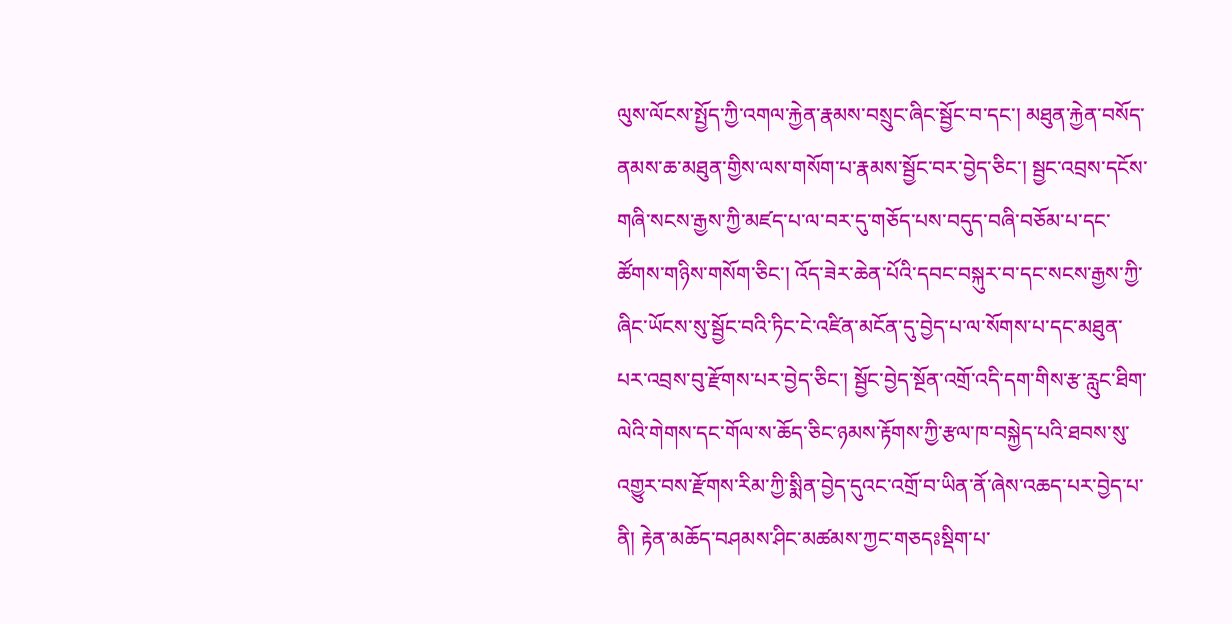ལུས་ལོངས་སྤྱོད་ཀྱི་འགལ་རྐྱེན་རྣམས་བསྲུང་ཞིང་སྦྱོང་བ་དང་། མཐུན་རྐྱེན་བསོད་ནམས་ཆ་མཐུན་གྱིས་ལས་གསོག་པ་རྣམས་སྦྱོང་བར་བྱེད་ཅིང་། སྦྱང་འབྲས་དངོས་གཞི་སངས་རྒྱས་ཀྱི་མཛད་པ་ལ་བར་དུ་གཅོད་པས་བདུད་བཞི་བཅོམ་པ་དང་ཚོགས་གཉིས་གསོག་ཅིང་། འོད་ཟེར་ཆེན་པོའི་དབང་བསྐུར་བ་དང་སངས་རྒྱས་ཀྱི་ཞིང་ཡོངས་སུ་སྦྱོང་བའི་ཏིང་ངེ་འཛིན་མངོན་དུ་བྱེད་པ་ལ་སོགས་པ་དང་མཐུན་པར་འབྲས་བུ་རྫོགས་པར་བྱེད་ཅིང་། སྦྱོང་བྱེད་སྔོན་འགྲོ་འདི་དག་གིས་རྩ་རླུང་ཐིག་ལེའི་གེགས་དང་གོལ་ས་ཆོད་ཅིང་ཉམས་རྟོགས་ཀྱི་རྩལ་ཁ་བསྐྱེད་པའི་ཐབས་སུ་འགྱུར་བས་རྫོགས་རིམ་ཀྱི་སྨིན་བྱེད་དུའང་འགྲོ་བ་ཡིན་ནོ་ཞེས་འཆད་པར་བྱེད་པ་ནི། རྟེན་མཆོད་བཤམས་ཤིང་མཚམས་ཀྱང་གཅདཿསྡིག་པ་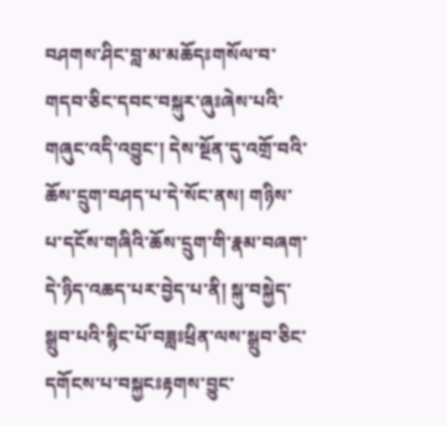བཤགས་ཤིང་བླ་མ་མཆོདཿགསོལ་བ་གདབ་ཅིང་དབང་བསྐུར་ཞུཿཞེས་པའི་གཞུང་འདི་འབྱུང་། དེས་སྔོན་དུ་འགྲོ་བའི་ཆོས་དྲུག་བཤད་པ་དེ་སོང་ནས། གཉིས་པ་དངོས་གཞིའི་ཆོས་དྲུག་གི་རྣམ་བཞག་དེ་ཉིད་འཆད་པར་བྱེད་པ་ནི། སྐུ་བསྐྱེད་སྒྲུབ་པའི་སྙིང་པོ་བཟླཿཕྲིན་ལས་སྒྲུབ་ཅིང་དགོངས་པ་བསྐྱངཿརྟགས་བྱུང་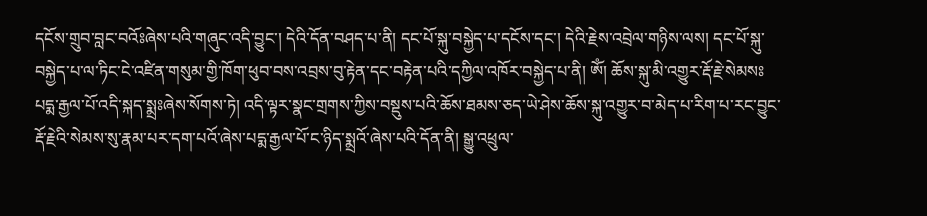དངོས་གྲུབ་བླང་བའོཿཞེས་པའི་གཞུང་འདི་བྱུང་། དེའི་དོན་བཤད་པ་ནི། དང་པོ་སྐུ་བསྐྱེད་པ་དངོས་དང་། དེའི་རྗེས་འབྲེལ་གཉིས་ལས། དང་པོ་སྐུ་བསྐྱེད་པ་ལ་ཏིང་ངེ་འཛིན་གསུམ་གྱི་ཁོག་ཕུབ་བས་འབྲས་བུ་རྟེན་དང་བརྟེན་པའི་དཀྱིལ་འཁོར་བསྐྱེད་པ་ནི། ༀ། ཆོས་སྐུ་མི་འགྱུར་རྡོ་རྗེ་སེམསཿཔདྨ་རྒྱལ་པོ་འདི་སྐད་སྨྲཿཞེས་སོགས་ཏེ། འདི་ལྟར་སྣང་གྲགས་ཀྱིས་བསྡུས་པའི་ཆོས་ཐམས་ཅད་ཡེ་ཤེས་ཆོས་སྐུ་འགྱུར་བ་མེད་པ་རིག་པ་རང་བྱུང་རྡོ་རྗེའི་སེམས་སུ་རྣམ་པར་དག་པའོ་ཞེས་པདྨ་རྒྱལ་པོ་ང་ཉིད་སྨྲའོ་ཞེས་པའི་དོན་ནི། སྒྱུ་འཕྲུལ་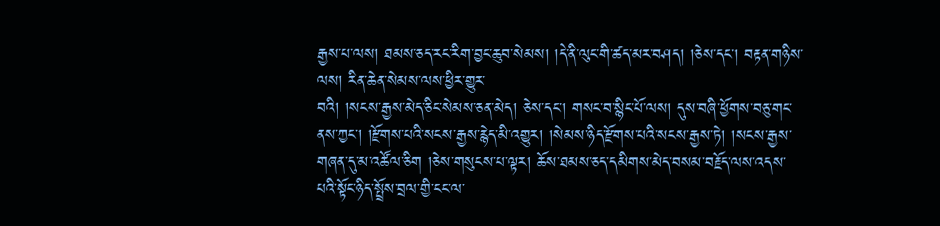རྒྱས་པ་ལས། ཐམས་ཅད་རང་རིག་བྱང་ཆུབ་སེམས། །དེ་ནི་ལུང་གི་ཚད་མར་བཤད། །ཅེས་དང་། བརྟན་གཉིས་ལས། རིན་ཆེན་སེམས་ལས་ཕྱིར་གྱུར་
བའི། །སངས་རྒྱས་མེད་ཅིང་སེམས་ཅན་མེད། ཅེས་དང་། གསང་བ་སྙིང་པོ་ལས། དུས་བཞི་ཕྱོགས་བཅུ་གང་ནས་ཀྱང་། །རྫོགས་པའི་སངས་རྒྱས་རྙེད་མི་འགྱུར། །སེམས་ཉིད་རྫོགས་པའི་སངས་རྒྱས་ཏེ། །སངས་རྒྱས་གཞན་དུ་མ་འཚོལ་ཅིག །ཅེས་གསུངས་པ་ལྟར། ཆོས་ཐམས་ཅད་དམིགས་མེད་བསམ་བརྗོད་ལས་འདས་པའི་སྟོང་ཉིད་སྤྲོས་བྲལ་གྱི་ངང་ལ་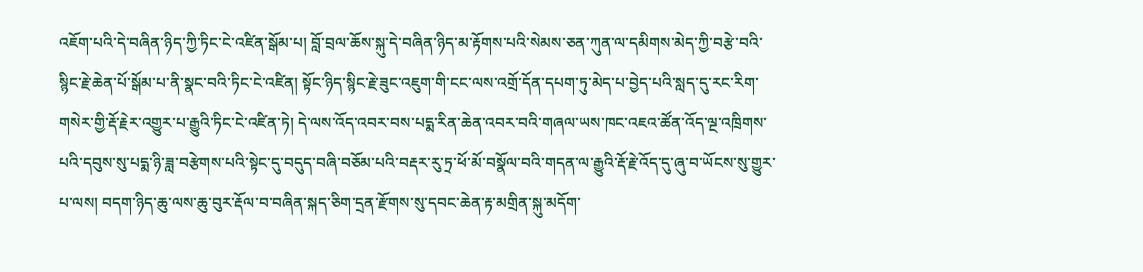འཇོག་པའི་དེ་བཞིན་ཉིད་ཀྱི་ཏིང་ངེ་འཛིན་སྒོམ་པ། བློ་བྲལ་ཆོས་སྐུ་དེ་བཞིན་ཉིད་མ་རྟོགས་པའི་སེམས་ཅན་ཀུན་ལ་དམིགས་མེད་ཀྱི་བརྩེ་བའི་སྙིང་རྗེ་ཆེན་པོ་སྒོམ་པ་ནི་སྣང་བའི་ཏིང་ངེ་འཛིན། སྟོང་ཉིད་སྙིང་རྗེ་ཟུང་འཇུག་གི་ངང་ལས་འགྲོ་དོན་དཔག་ཏུ་མེད་པ་བྱེད་པའི་སླད་དུ་རང་རིག་གསེར་གྱི་རྡོ་རྗེར་འགྱུར་པ་རྒྱུའི་ཏིང་ངེ་འཛིན་ཏེ། དེ་ལས་འོད་འབར་བས་པདྨ་རིན་ཆེན་འབར་བའི་གཞལ་ཡས་ཁང་འཇའ་ཚོན་འོད་ལྔ་འཁྲིགས་པའི་དབུས་སུ་པདྨ་ཉི་ཟླ་བརྩེགས་པའི་སྟེང་དུ་བདུད་བཞི་བཅོམ་པའི་བརྡར་རུ་ཏྲ་ཕོ་མོ་བསྣོལ་བའི་གདན་ལ་རྒྱུའི་རྡོ་རྗེ་འོད་དུ་ཞུ་བ་ཡོངས་སུ་གྱུར་པ་ལས། བདག་ཉིད་ཆུ་ལས་ཆུ་བུར་རྡོལ་བ་བཞིན་སྐད་ཅིག་དྲན་རྫོགས་སུ་དབང་ཆེན་རྟ་མགྲིན་སྐུ་མདོག་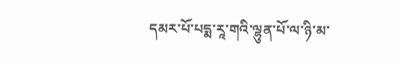དམར་པོ་པདྨ་རཱ་གའི་ལྷུན་པོ་ལ་ཉི་མ་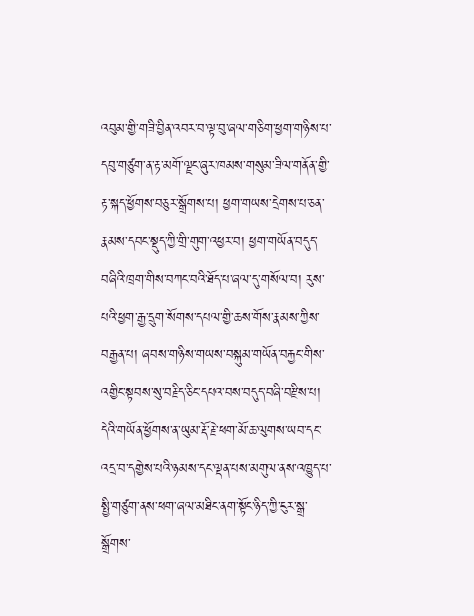འབུམ་གྱི་གཟི་བྱིན་འབར་བ་ལྟ་བུ་ཞལ་གཅིག་ཕྱག་གཉིས་པ་དབུ་གཙུག་ན་རྟ་མགོ་ལྗང་ཞུར་ཁམས་གསུམ་ཟིལ་གནོན་གྱི་རྟ་སྐད་ཕྱོགས་བཅུར་སྒྲོགས་པ། ཕྱག་གཡས་དྲེགས་པ་ཅན་རྣམས་དབང་སྡུད་ཀྱི་གྲི་གུག་འཕྱར་བ། ཕྱག་གཡོན་བདུད་བཞིའི་ཁྲག་གིས་བཀང་བའི་ཐོད་པ་ཞལ་དུ་གསོལ་བ། རུས་པའི་ཕྱག་རྒྱ་དྲུག་སོགས་དཔལ་གྱི་ཆས་གོས་རྣམས་ཀྱིས་བརྒྱན་པ། ཞབས་གཉིས་གཡས་བསྐུམ་གཡོན་བརྐྱང་གིས་འགྱིང་སྟབས་སུ་བརྗིད་ཅིང་དཔའ་བས་བདུད་བཞི་བརྫིས་པ། དེའི་གཡོན་ཕྱོགས་ན་ཡུམ་རྡོ་རྗེ་ཕག་མོ་ཆ་ལུགས་ཡབ་དང་འདྲ་བ་དགྱེས་པའི་ཉམས་དང་ལྡན་པས་མགུལ་ནས་འཁྱུད་པ་སྤྱི་གཙུག་ནས་ཕག་ཞལ་མཐིང་ནག་སྟོང་ཉིད་ཀྱི་ངུར་སྒྲ་སྒྲོགས་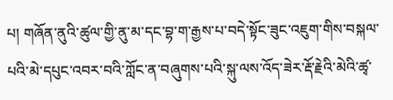པ། གཞོན་ནུའི་ཚུལ་གྱི་ནུ་མ་དང་བྷ་ག་རྒྱས་པ་བདེ་སྟོང་ཟུང་འཇུག་གིས་བསྐལ་པའི་མེ་དཔུང་འབར་བའི་ཀློང་ན་བཞུགས་པའི་སྐུ་ལས་འོད་ཟེར་རྡོ་རྗེའི་མེའི་ཚྭ་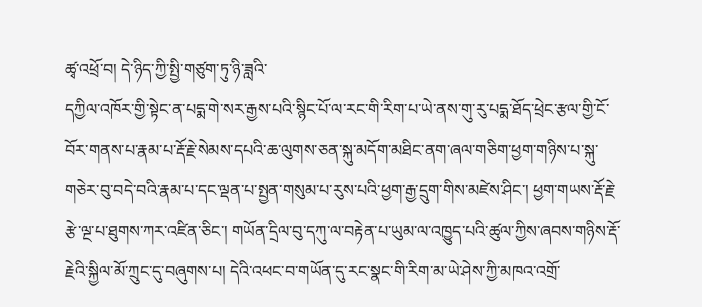ཚྭ་འཕྲོ་བ། དེ་ཉིད་ཀྱི་སྤྱི་གཙུག་ཏུ་ཉི་ཟླའི་
དཀྱིལ་འཁོར་གྱི་སྟེང་ན་པདྨ་གེ་སར་རྒྱས་པའི་སྙིང་པོ་ལ་རང་གི་རིག་པ་ཡེ་ནས་གུ་རུ་པདྨ་ཐོད་ཕྲེང་རྩལ་གྱི་ངོ་བོར་གནས་པ་རྣམ་པ་རྡོ་རྗེ་སེམས་དཔའི་ཆ་ལུགས་ཅན་སྐུ་མདོག་མཐིང་ནག་ཞལ་གཅིག་ཕྱག་གཉིས་པ་སྐུ་གཅེར་བུ་བདེ་བའི་རྣམ་པ་དང་ལྡན་པ་སྤྱན་གསུམ་པ་རུས་པའི་ཕྱག་རྒྱ་དྲུག་གིས་མཛེས་ཤིང་། ཕྱག་གཡས་རྡོ་རྗེ་རྩེ་ལྔ་པ་ཐུགས་ཀར་འཛིན་ཅིང་། གཡོན་དྲིལ་བུ་དཀུ་ལ་བརྟེན་པ་ཡུམ་ལ་འཁྱུད་པའི་ཚུལ་ཀྱིས་ཞབས་གཉིས་རྡོ་རྗེའི་སྐྱིལ་མོ་ཀྲུང་དུ་བཞུགས་པ། དེའི་འཕང་བ་གཡོན་དུ་རང་སྣང་གི་རིག་མ་ཡེ་ཤེས་ཀྱི་མཁའ་འགྲོ་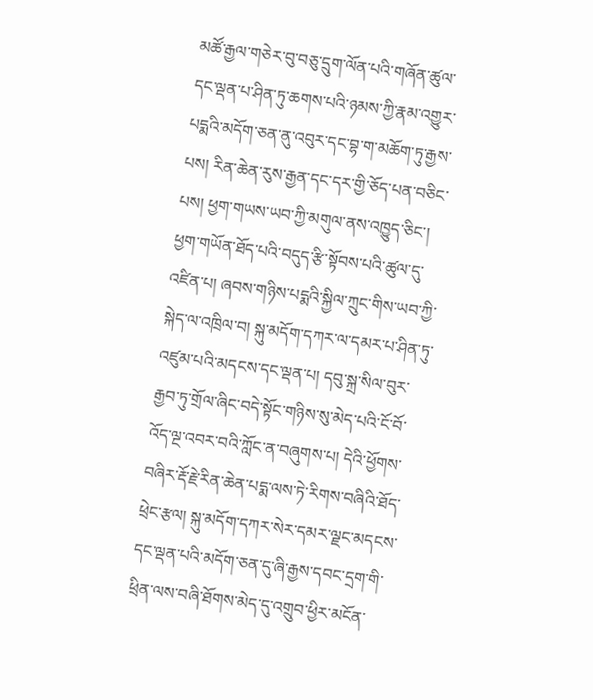མཚོ་རྒྱལ་གཅེར་བུ་བཅུ་དྲུག་ལོན་པའི་གཞོན་ཚུལ་དང་ལྡན་པ་ཤིན་ཏུ་ཆགས་པའི་ཉམས་ཀྱི་རྣམ་འགྱུར་པདྨའི་མདོག་ཅན་ནུ་འབུར་དང་བྷ་ག་མཆོག་ཏུ་རྒྱས་པས། རིན་ཆེན་རུས་རྒྱན་དང་དར་གྱི་ཅོད་པན་བཅིང་པས། ཕྱག་གཡས་ཡབ་ཀྱི་མགུལ་ནས་འཁྱུད་ཅིང་། ཕྱག་གཡོན་ཐོད་པའི་བདུད་རྩི་སྟོབས་པའི་ཚུལ་དུ་འཛིན་པ། ཞབས་གཉིས་པདྨའི་སྐྱིལ་ཀྲུང་གིས་ཡབ་ཀྱི་སྐེད་ལ་འཁྲིལ་བ། སྐུ་མདོག་དཀར་ལ་དམར་པ་ཤིན་ཏུ་འཛུམ་པའི་མདངས་དང་ལྡན་པ། དབུ་སྐྲ་སིལ་བུར་རྒྱབ་ཏུ་གྲོལ་ཞིང་བདེ་སྟོང་གཉིས་སུ་མེད་པའི་ངོ་བོ་འོད་ལྔ་འབར་བའི་ཀློང་ན་བཞུགས་པ། དེའི་ཕྱོགས་བཞིར་རྡོ་རྗེ་རིན་ཆེན་པདྨ་ལས་ཏེ་རིགས་བཞིའི་ཐོད་ཕྲེང་རྩལ། སྐུ་མདོག་དཀར་སེར་དམར་ལྗང་མདངས་དང་ལྡན་པའི་མདོག་ཅན་དུ་ཞི་རྒྱས་དབང་དྲག་གི་ཕྲིན་ལས་བཞི་ཐོགས་མེད་དུ་འགྲུབ་ཕྱིར་མངོན་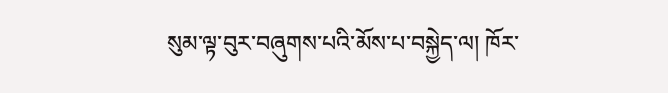སུམ་ལྟ་བུར་བཞུགས་པའི་མོས་པ་བསྐྱེད་ལ། ཁོར་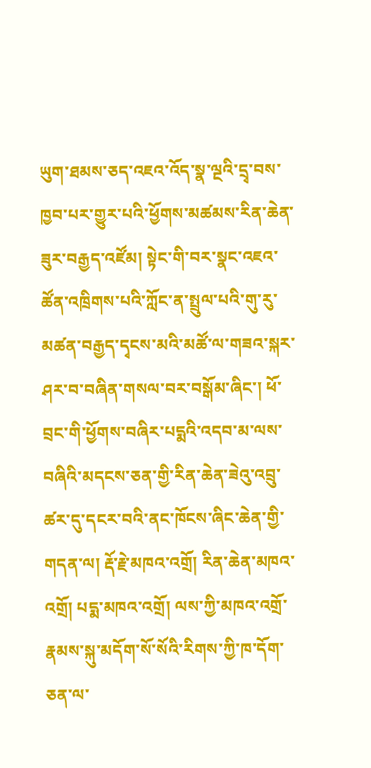ཡུག་ཐམས་ཅད་འཇའ་འོད་སྣ་ལྔའི་དྲྭ་བས་ཁྱབ་པར་གྱུར་པའི་ཕྱོགས་མཚམས་རིན་ཆེན་ཟུར་བརྒྱད་འཛོམ། སྟེང་གི་བར་སྣང་འཇའ་ཚོན་འཁྲིགས་པའི་ཀློང་ན་སྤྲུལ་པའི་གུ་རུ་མཚན་བརྒྱད་དྭངས་མའི་མཚོ་ལ་གཟའ་སྐར་ཤར་བ་བཞིན་གསལ་བར་བསྒོམ་ཞིང་། ཕོ་བྲང་གི་ཕྱོགས་བཞིར་པདྨའི་འདབ་མ་ལས་བཞིའི་མདངས་ཅན་གྱི་རིན་ཆེན་ཟེའུ་འབྲུ་ཚར་དུ་དངར་བའི་ནང་ཁོངས་ཞིང་ཆེན་གྱི་གདན་ལ། རྡོ་རྗེ་མཁའ་འགྲོ། རིན་ཆེན་མཁའ་འགྲོ། པདྨ་མཁའ་འགྲོ། ལས་ཀྱི་མཁའ་འགྲོ་རྣམས་སྐུ་མདོག་སོ་སོའི་རིགས་ཀྱི་ཁ་དོག་ཅན་ལ་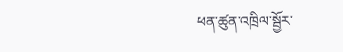ཕན་ཚུན་འཁྲིལ་སྦྱོར་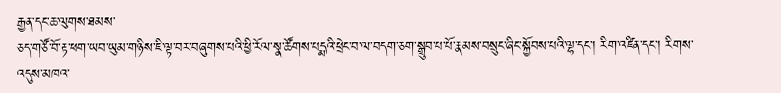རྒྱན་དང་ཆ་ལུགས་ཐམས་
ཅད་གཙོ་བོ་རྟ་ཕག་ཡབ་ཡུམ་གཉིས་ཇི་ལྟ་བར་བཞུགས་པའི་ཕྱི་རོལ་སྣ་ཚོགས་པདྨའི་ཕྲེང་བ་ལ་བདག་ཅག་སྒྲུབ་པ་པོ་རྣམས་བསྲུང་ཞིང་སྐྱོབས་པའི་ལྷ་དང་། རིག་འཛིན་དང་། རིགས་འདུས་མཁའ་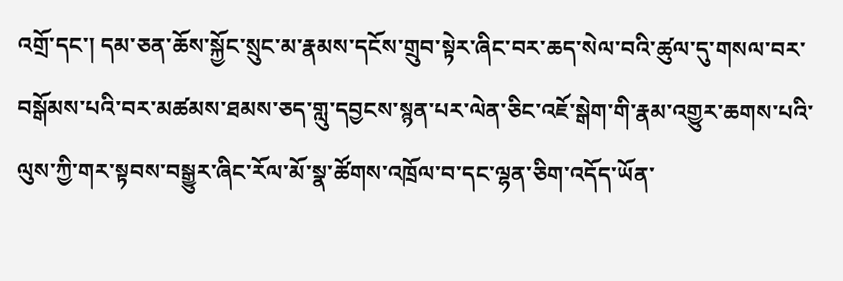འགྲོ་དང་། དམ་ཅན་ཆོས་སྐྱོང་སྲུང་མ་རྣམས་དངོས་གྲུབ་སྟེར་ཞིང་བར་ཆད་སེལ་བའི་ཚུལ་དུ་གསལ་བར་བསྒོམས་པའི་བར་མཚམས་ཐམས་ཅད་གླུ་དབྱངས་སྙན་པར་ལེན་ཅིང་འཇོ་སྒེག་གི་རྣམ་འགྱུར་ཆགས་པའི་ལུས་ཀྱི་གར་སྟབས་བསྒྱུར་ཞིང་རོལ་མོ་སྣ་ཚོགས་འཁྲོལ་བ་དང་ལྷན་ཅིག་འདོད་ཡོན་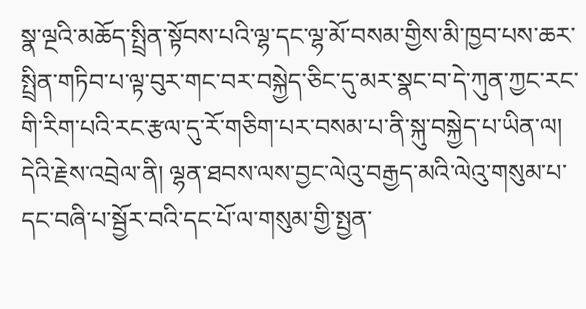སྣ་ལྔའི་མཆོད་སྤྲིན་སྟོབས་པའི་ལྷ་དང་ལྷ་མོ་བསམ་གྱིས་མི་ཁྱབ་པས་ཆར་སྤྲིན་གཏིབ་པ་ལྟ་བུར་གང་བར་བསྐྱེད་ཅིང་དུ་མར་སྣང་བ་དེ་ཀུན་ཀྱང་རང་གི་རིག་པའི་རང་རྩལ་དུ་རོ་གཅིག་པར་བསམ་པ་ནི་སྐུ་བསྐྱེད་པ་ཡིན་ལ། དེའི་རྗེས་འབྲེལ་ནི། ལྷན་ཐབས་ལས་བྱང་ལེའུ་བརྒྱད་མའི་ལེའུ་གསུམ་པ་དང་བཞི་པ་སྦྱོར་བའི་དང་པོ་ལ་གསུམ་གྱི་སྤྱན་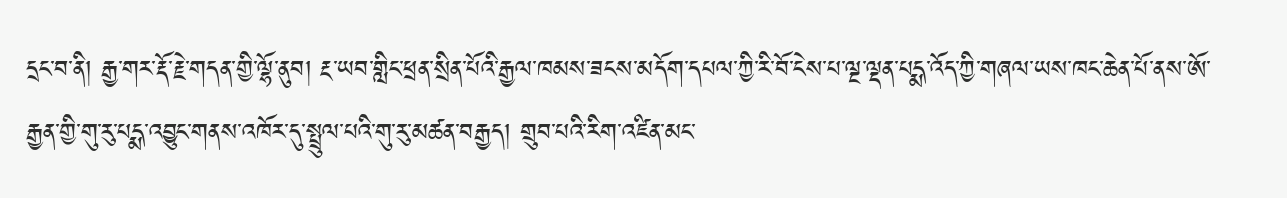དྲང་བ་ནི། རྒྱ་གར་རྡོ་རྗེ་གདན་གྱི་ལྷོ་ནུབ། རྔ་ཡབ་གླིང་ཕྲན་སྲིན་པོའི་རྒྱལ་ཁམས་ཟངས་མདོག་དཔལ་ཀྱི་རི་བོ་ངེས་པ་ལྔ་ལྡན་པདྨ་འོད་ཀྱི་གཞལ་ཡས་ཁང་ཆེན་པོ་ནས་ཨོ་རྒྱན་གྱི་གུ་རུ་པདྨ་འབྱུང་གནས་འཁོར་དུ་སྤྲུལ་པའི་གུ་རུ་མཚན་བརྒྱད། གྲུབ་པའི་རིག་འཛིན་མང་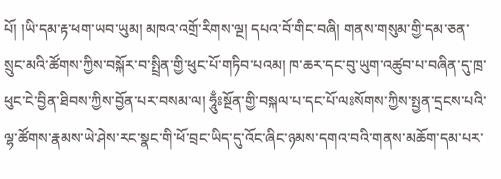པོ། །ཡི་དམ་རྟ་ཕག་ཡབ་ཡུམ། མཁའ་འགྲོ་རིགས་ལྔ། དཔའ་བོ་གིང་བཞི། གནས་གསུམ་གྱི་དམ་ཅན་སྲུང་མའི་ཚོགས་ཀྱིས་བསྐོར་བ་སྤྲིན་གྱི་ཕུང་པོ་གཏིབ་པའམ། ཁ་ཆར་དང་བུ་ཡུག་འཚུབ་པ་བཞིན་དུ་ཁྲ་ཕུང་ངེ་བྱིན་ཐིབས་ཀྱིས་བྱོན་པར་བསམ་ལ། ཧཱུྃཿསྔོན་གྱི་བསྐལ་པ་དང་པོ་ལཿསོགས་ཀྱིས་སྤྱན་དྲངས་པའི་ལྷ་ཚོགས་རྣམས་ཡེ་ཤེས་རང་སྣང་གི་ཕོ་བྲང་ཡིད་དུ་འོང་ཞིང་ཉམས་དགའ་བའི་གནས་མཆོག་དམ་པར་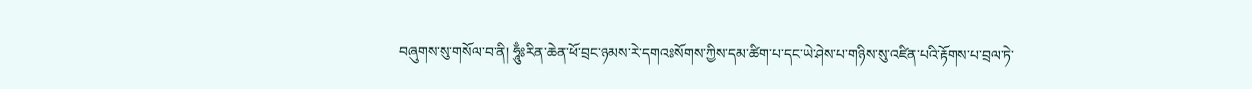བཞུགས་སུ་གསོལ་བ་ནི། ཧཱུྃཿརིན་ཆེན་ཕོ་བྲང་ཉམས་རེ་དགའཿསོགས་ཀྱིས་དམ་ཚིག་པ་དང་ཡེ་ཤེས་པ་གཉིས་སུ་འཛིན་པའི་རྟོགས་པ་བྲལ་ཏེ་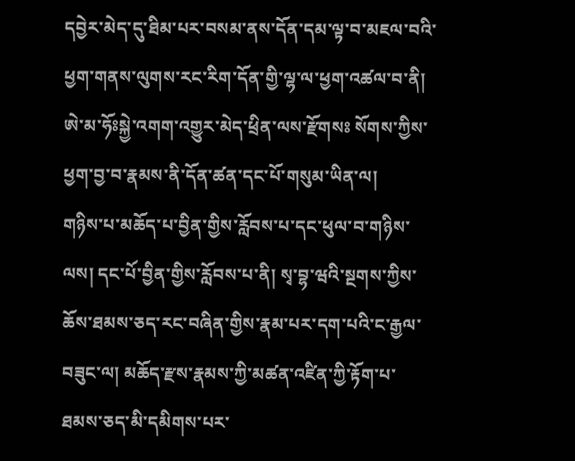དབྱེར་མེད་དུ་ཐིམ་པར་བསམ་ནས་དོན་དམ་ལྟ་བ་མཇལ་བའི་ཕྱག་གནས་ལུགས་རང་རིག་དོན་གྱི་ལྷ་ལ་ཕྱག་འཚལ་བ་ནི། ཨེ་མ་ཧོཿསྐྱེ་འགག་འགྱུར་མེད་ཕྲིན་ལས་རྫོགསཿ སོགས་ཀྱིས་ཕྱག་བྱ་བ་རྣམས་ནི་དོན་ཚན་དང་པོ་གསུམ་ཡིན་ལ།
གཉིས་པ་མཆོད་པ་བྱིན་གྱིས་རློབས་པ་དང་ཕུལ་བ་གཉིས་ལས། དང་པོ་བྱིན་གྱིས་རློབས་པ་ནི། སྭ་བྷ་ཝའི་སྔགས་ཀྱིས་ཆོས་ཐམས་ཅད་རང་བཞིན་གྱིས་རྣམ་པར་དག་པའི་ང་རྒྱལ་བཟུང་ལ། མཆོད་རྫས་རྣམས་ཀྱི་མཚན་འཛིན་ཀྱི་རྟོག་པ་ཐམས་ཅད་མི་དམིགས་པར་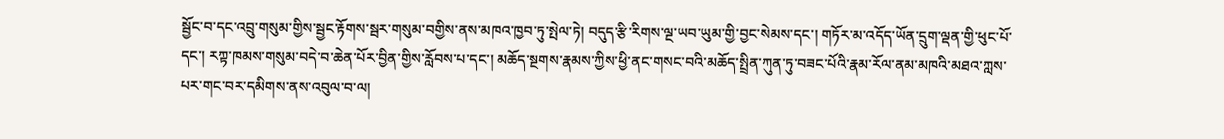སྦྱོང་བ་དང་འབྲུ་གསུམ་གྱིས་སྦྱང་རྟོགས་སྦར་གསུམ་བགྱིས་ནས་མཁའ་ཁྱབ་ཏུ་སྤེལ་ཏེ། བདུད་རྩི་རིགས་ལྔ་ཡབ་ཡུམ་གྱི་བྱང་སེམས་དང་། གཏོར་མ་འདོད་ཡོན་དྲུག་ལྡན་གྱི་ཕུང་པོ་དང་། རཀྟ་ཁམས་གསུམ་བདེ་བ་ཆེན་པོར་བྱིན་གྱིས་རློབས་པ་དང་། མཆོད་སྔགས་རྣམས་ཀྱིས་ཕྱི་ནང་གསང་བའི་མཆོད་སྤྲིན་ཀུན་ཏུ་བཟང་པོའི་རྣམ་རོལ་ནམ་མཁའི་མཐའ་ཀླས་པར་གང་བར་དམིགས་ནས་འབུལ་བ་ལ།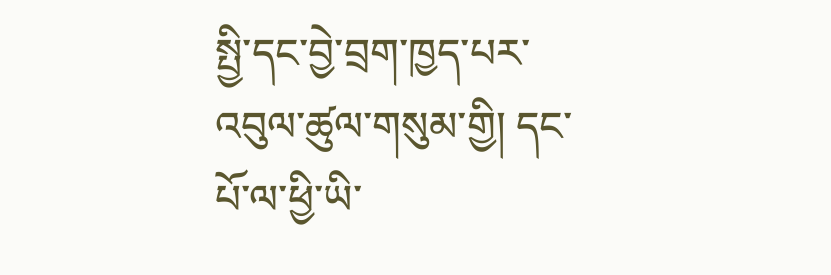སྤྱི་དང་བྱེ་བྲག་ཁྱད་པར་འབུལ་ཚུལ་གསུམ་གྱི། དང་པོ་ལ་ཕྱི་ཡི་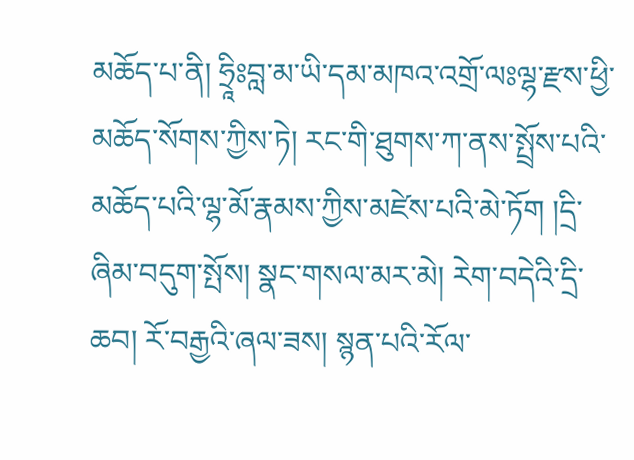མཆོད་པ་ནི། ཧྲཱིཿབླ་མ་ཡི་དམ་མཁའ་འགྲོ་ལཿལྷ་རྫས་ཕྱི་མཆོད་སོགས་ཀྱིས་ཏེ། རང་གི་ཐུགས་ཀ་ནས་སྤྲོས་པའི་མཆོད་པའི་ལྷ་མོ་རྣམས་ཀྱིས་མཛེས་པའི་མེ་ཏོག །དྲི་ཞིམ་བདུག་སྤོས། སྣང་གསལ་མར་མེ། རེག་བདེའི་དྲི་ཆབ། རོ་བརྒྱའི་ཞལ་ཟས། སྙན་པའི་རོལ་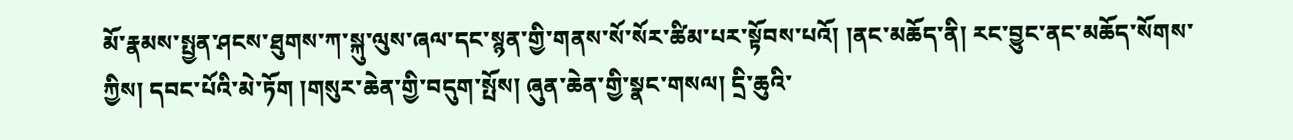མོ་རྣམས་སྤྱན་ཤངས་ཐུགས་ཀ་སྐུ་ལུས་ཞལ་དང་སྙན་གྱི་གནས་སོ་སོར་ཚིམ་པར་སྟོབས་པའོ། །ནང་མཆོད་ནི། རང་བྱུང་ནང་མཆོད་སོགས་ཀྱིས། དབང་པོའི་མེ་ཏོག །གསུར་ཆེན་གྱི་བདུག་སྤོས། ཞུན་ཆེན་གྱི་སྣང་གསལ། དྲི་ཆུའི་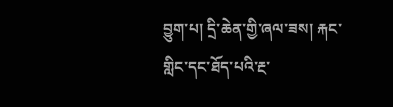བྱུག་པ། དྲི་ཆེན་གྱི་ཞལ་ཟས། རྐང་གླིང་དང་ཐོད་པའི་རྔ་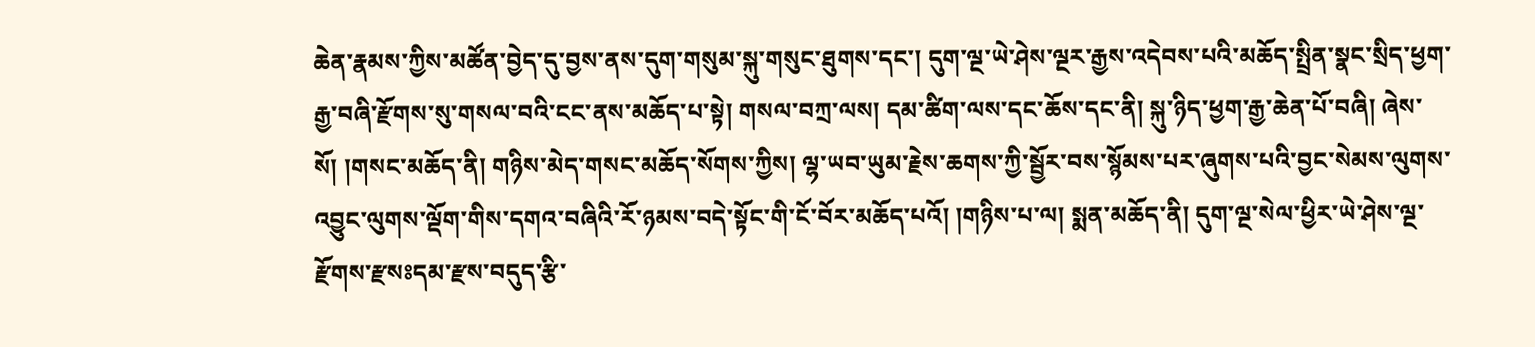ཆེན་རྣམས་ཀྱིས་མཚོན་བྱེད་དུ་བྱས་ནས་དུག་གསུམ་སྐུ་གསུང་ཐུགས་དང་། དུག་ལྔ་ཡེ་ཤེས་ལྔར་རྒྱས་འདེབས་པའི་མཆོད་སྤྲིན་སྣང་སྲིད་ཕྱག་རྒྱ་བཞི་རྫོགས་སུ་གསལ་བའི་ངང་ནས་མཆོད་པ་སྟེ། གསལ་བཀྲ་ལས། དམ་ཚིག་ལས་དང་ཆོས་དང་ནི། སྐུ་ཉིད་ཕྱག་རྒྱ་ཆེན་པོ་བཞི། ཞེས་སོ། །གསང་མཆོད་ནི། གཉིས་མེད་གསང་མཆོད་སོགས་ཀྱིས། ལྷ་ཡབ་ཡུམ་རྗེས་ཆགས་ཀྱི་སྦྱོར་བས་སྙོམས་པར་ཞུགས་པའི་བྱང་སེམས་ལུགས་འབྱུང་ལུགས་ལྡོག་གིས་དགའ་བཞིའི་རོ་ཉམས་བདེ་སྟོང་གི་ངོ་བོར་མཆོད་པའོ། །གཉིས་པ་ལ། སྨན་མཆོད་ནི། དུག་ལྔ་སེལ་ཕྱིར་ཡེ་ཤེས་ལྔ་རྫོགས་རྫསཿདམ་རྫས་བདུད་རྩི་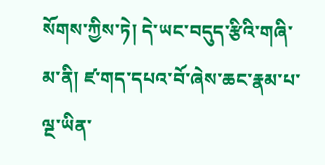སོགས་ཀྱིས་ཏེ། དེ་ཡང་བདུད་རྩིའི་གཞི་མ་ནི། ཛ་གད་དཔའ་བོ་ཞེས་ཆང་རྣམ་པ་ལྔ་ཡིན་